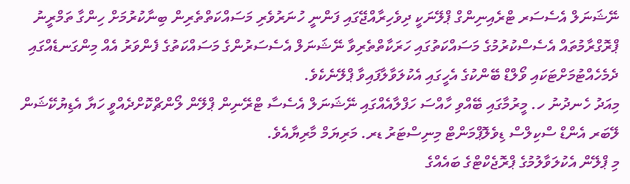ނޭޝަނަލް އެސެސަރ ޓްރެއިނިންގް ޕްލޭނަކީ ދިވެހިރާއްޖޭގައި ފަންނީ ހުނަރުވެރި މަސައްކަތްތެރިން ބިނާކުރުމަށް ހިންގާ ތަމްރީނު ޕްރޮގްރާމުތައް އެސެސްކުރުމުގެ މަސައްކަތުގައި ހަރަކާތްތެރިވާ ނޭޝަނަލް އެސެސަރުންގެ މަސައްކަތުގެ ފެންވަރު އެއް މިންގަނޑެއްގައި ދެމެހެއްޓުމަށްޓަކައި ވޯލްޑް ބޭންކުގެ އެހީގައި އެކުލަވާލާފައިވާ ޕްލޭނެކެވެ.
މިއަދު ހެނދުނު ހ. މީރުމާގައި ބޭއްވި ހާއްސަ ހަފްލާއެއްގައި ނޭޝަނަލް އެސެސާ ޓްރޭނިން ޕްލޭން ލޯންޗްކޮށްދެއްވީ ހަޔާ އެޑިޔުކޭޝަން ލޭބަރ އެންޑް ސްކިލްސް ޑިވެލޮޕްމަންޓް މިނިސްޓަރު ޑރ. މަރިޔަމް މާރިޔާއެވެ.
މި ޕްލޭން އެކުލަވާލުމުގެ ޕްރޮޖެކްޓްގެ ބައެއްގެ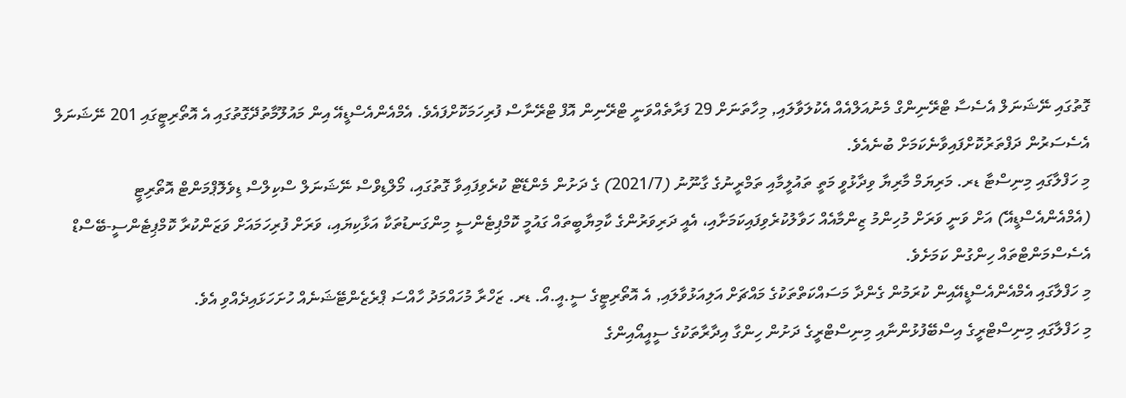ގޮތުގައި ނޭޝަނަލް އެސެސާ ޓްރޭނިންގް މެނުއަލްއެއް އެކުލަވާލައި, މިހާތަނަށް 29 ފަރާތެއްވަނީ ޓްރޭނިން އޮފް ޓްރޭނާސް ފުރިހަމަކޮށްފައެވެ. އެމްއެންއެސްޑީއޭ އިން މައުލޫމާތުދޭގޮތުގައި އެ އޮތޯރިޓީގައި 201 ނޭޝަނަލް އެސެސަރުން ދަފްތަރުކޮށްފައިވާނެކަމަށް ބުނެއެވެ.
މި ހަފްލާގައި މިނިސްޓާ ޑރ. މަރިޔަމް މާރިޔާ ވިދާޅުވީ މަތީ ތައުލީމާއި ތަމްރީނުގެ ގާނޫނު (2021/7) ގެ ދަށުން މެންޑޭޓް ކުރެވިފައިވާ ގޮތުގައި، މޯލްޑިވްސް ނޭޝަނަލް ސްކިލްސް ޑިވެލޮޕްމަންޓް އޮތޯރިޓީ (އެމްއެންއެސްޑީއޭ) އަށް ވަނީ ވަރަށް މުހިންމު ޒިންމާއެއް ހަވާލުކުރެވިފައިކަމަށާއި، އެއީ ދަރިވަރުންގެ ކާމިޔާބީތައް ގައުމީ ކޮމްޕިޓެންސީ މިންގަނޑުތަކާ އަޅާކިޔައި، ވަރަށް ފުރިހަމައަށް ވަޒަންކުރާ ކޮމްޕިޓެންސީ-ބޭސްޑް އެސެސްމަންޓްތައް ހިންގުން ކަމަށެވެ.
މި ހަފްލާގައި އެމްއެންއެސްޑީއޭއިން ކުރަމުން ގެންދާ މަސައްކަތްތަކުގެ މައްޗަށް އަލިއަޅުވާލައި, އެ އޮތޯރިޓީގެ ސީ.އީ.އޯ. ޑރ. ޒަހްރާ މުހައްމަދު ހާއްސަ ޕްރެޒެންޓޭޝަނެއް ހުށަހަޅައިދެއްވި އެވެ.
މި ހަފްލާގައި މިނިސްޓްރީގެ އިސްބޭފުޅުންނާއި މިނިސްޓްރީގެ ދަށުން ހިންގާ އިދާރާތަކުގެ ސީއީއޯއިންގެ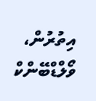އިތުރުން، ވޯލްޑްބޭންކް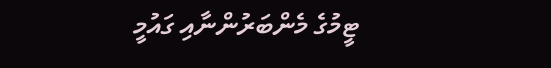ޓީމުގެ މެންބަރުންނާއި ގައުމީ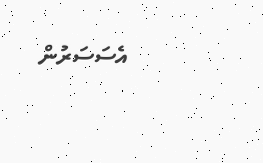އެސަސަރުން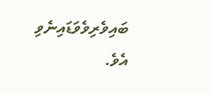ބައިވެރިވެވަޑައިނެވި އެވެ.